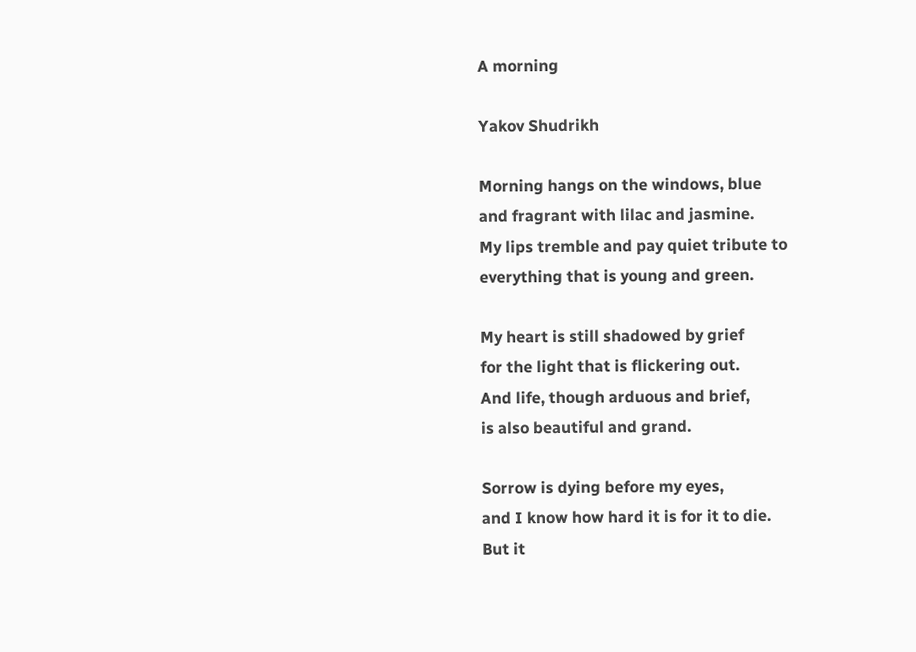A morning

Yakov Shudrikh

Morning hangs on the windows, blue
and fragrant with lilac and jasmine.
My lips tremble and pay quiet tribute to
everything that is young and green.

My heart is still shadowed by grief
for the light that is flickering out.
And life, though arduous and brief,
is also beautiful and grand.

Sorrow is dying before my eyes,
and I know how hard it is for it to die.
But it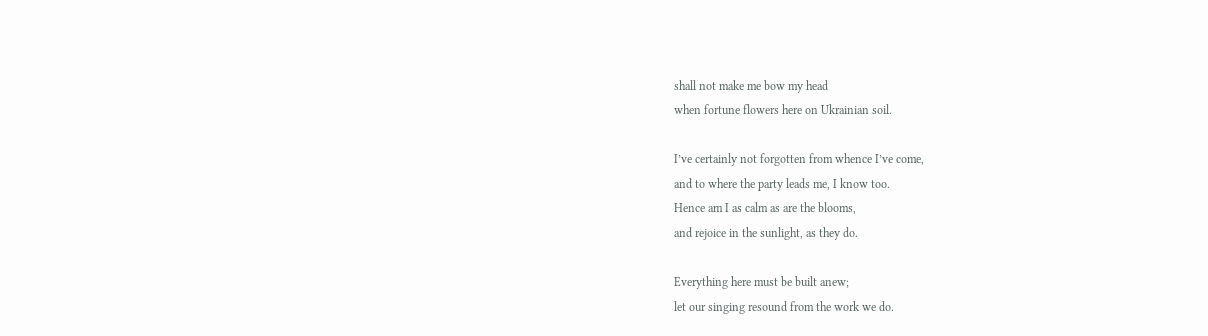shall not make me bow my head
when fortune flowers here on Ukrainian soil.

I’ve certainly not forgotten from whence I’ve come,
and to where the party leads me, I know too.
Hence am I as calm as are the blooms,
and rejoice in the sunlight, as they do.

Everything here must be built anew;
let our singing resound from the work we do.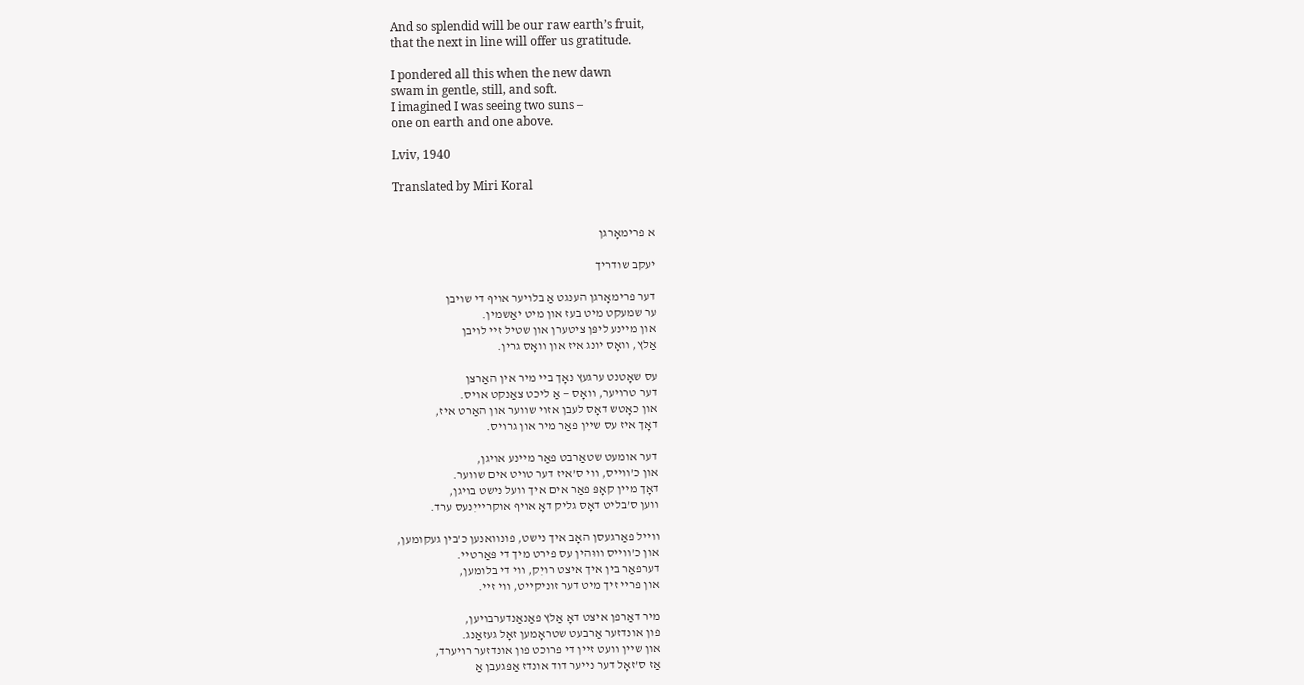And so splendid will be our raw earth’s fruit,
that the next in line will offer us gratitude.

I pondered all this when the new dawn
swam in gentle, still, and soft.
I imagined I was seeing two suns –
one on earth and one above.

Lviv, 1940

Translated by Miri Koral


א פרימאָרגן

יעקב שודריך

דער פרימאָרגן הענגט אַ בלױער אױף די שױבן
ער שמעקט מיט בעז און מיט יאַשמין.
און מײנע ליפּן ציטערן און שטיל זײ לױבן
אַלץ, װאָס יונג איז און װאָס גרין.

עס שאָטנט ערגעץ נאָך בײ מיר אין האַרצן
דער טרױער, װאָס — אַ ליכט צאַנקט אױס.
און כאָטש דאָס לעבן אזױ שװער און האַרט איז,
דאָך איז עס שײן פאַר מיר און גרױס.

דער אומעט שטאַרבט פאַר מײנע אױגן,
און כ’װײס, װי ס’איז דער טױט אים שװער.
דאָך מײן קאָפּ פאַר אים איך װעל נישט בױגן,
װען ס’בליט דאָס גליק דאָ אױף אוקרײיִנעס ערד.

װײל פאַרגעסן האָב איך נישט, פונװאנען כ’בין געקומען,
און כ’װײס װוּהין עס פירט מיך די פּאַרטײ.
דערפאַר בין איך איצט רויִק, װי די בלומען,
און פרײ זיך מיט דער זוניקײט, װי זײ.

מיר דאַרפן איצט דאָ אַלץ פאַנאַנדערבױען,
פון אונדזער אַרבעט שטראָמען זאָל געזאַנג.
און שײן װעט זײן די פרוכט פון אונדזער רױערד,
אַז ס’זאָל דער נײער דוד אונדז אַפּגעבן אַ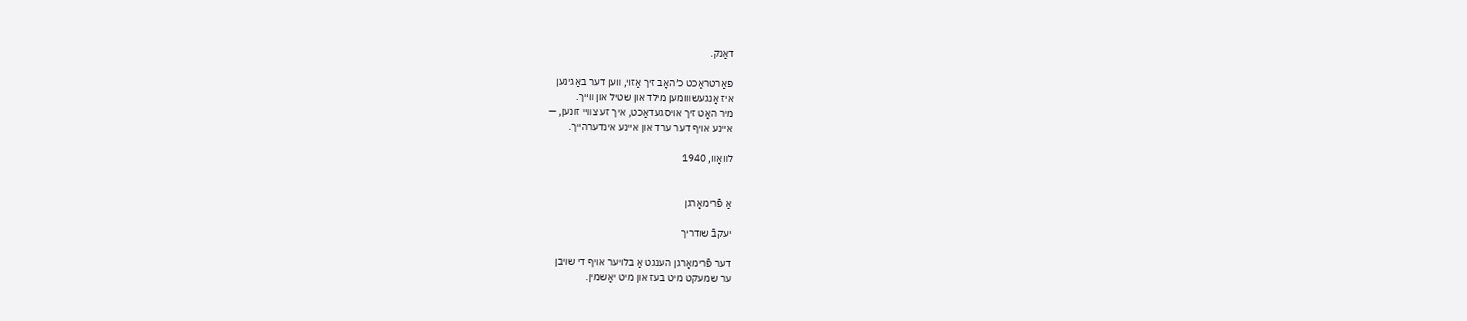דאַנק.

פאַרטראַכט כ’האָב זיך אַזױ, װען דער באַגינען
איז אָנגעשװומען מילד און שטיל און װײך.
מיר האָט זיך אױסגעדאַכט, איך זע צװײ זונען, —
אײנע אױף דער ערד און אײנע אינדערהײך.

לװאָװ, 1940


אַ פֿרימאָרגן

יעקבֿ שודריך

דער פֿרימאָרגן הענגט אַ בלױער אױף די שױבן
ער שמעקט מיט בעז און מיט יאַשמין.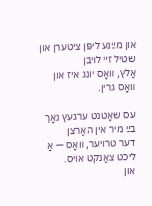און מײַנע ליפּן ציטערן און שטיל זײ לױבן
אַלץ, װאָס יונג איז און װאָס גרין.

עס שאָטנט ערגעץ נאָך בײַ מיר אין האַרצן
דער טרױער, װאָס — אַ ליכט צאַנקט אױס.
און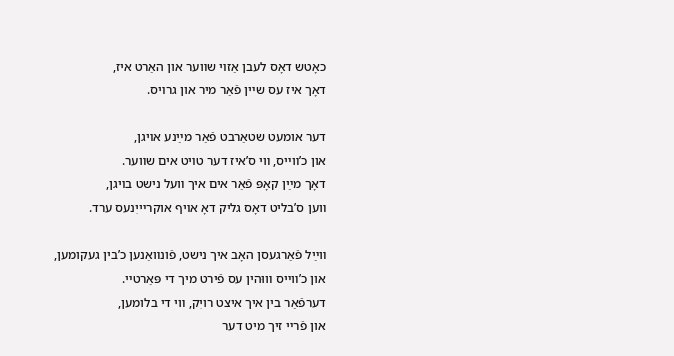כאָטש דאָס לעבן אַזױ שװער און האַרט איז,
דאָך איז עס שײן פֿאַר מיר און גרױס.

דער אומעט שטאַרבט פֿאַר מײַנע אױגן,
און כ’װײס, װי ס’איז דער טױט אים שװער.
דאָך מײַן קאָפּ פֿאַר אים איך װעל נישט בױגן,
װען ס’בליט דאָס גליק דאָ אױף אוקרײיִנעס ערד.

װײַל פֿאַרגעסן האָב איך נישט, פֿונװאַנען כ’בין געקומען,
און כ’װײס װוּהין עס פֿירט מיך די פּאַרטײ.
דערפֿאַר בין איך איצט רויִק, װי די בלומען,
און פֿרײ זיך מיט דער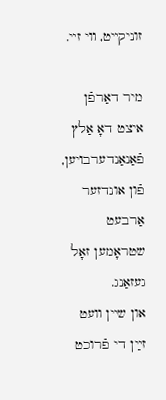זוניקײט, װי זײ.

מיר דאַרפֿן איצט דאָ אַלץ פֿאַנאַנדערבױען,
פֿון אונדזער אַרבעט שטראָמען זאָל געזאַנג.
און שײן װעט זײַן די פֿרוכט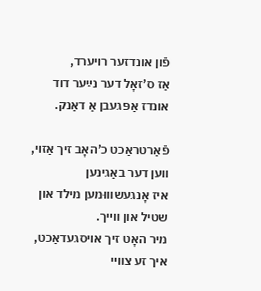פֿון אונדזער רױערד,
אַז ס’זאָל דער נײַער דוד אונדז אַפּגעבן אַ דאַנק.

פֿאַרטראַכט כ’האָב זיך אַזױ, װען דער באַגינען
איז אָנגעשװוּמען מילד און שטיל און װײך.
מיר האָט זיך אױסגעדאַכט, איך זע צװײ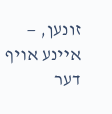זונען, —
אײנע אױף דער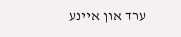ערד און אײנע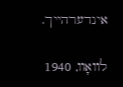אינדערהײך.

לװאָװ, 1940